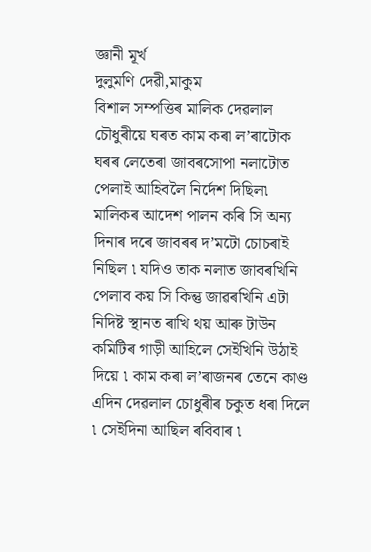জ্ঞানী মূর্খ
দুলুমণি দেৱী,মাকুম
বিশাল সম্পত্তিৰ মালিক দেৱলাল চৌধুৰীয়ে ঘৰত কাম কৰা ল’ৰাটোক ঘৰৰ লেতেৰা জাবৰসোপা নলাটোত পেলাই আহিবলৈ নির্দেশ দিছিল৷ মালিকৰ আদেশ পালন কৰি সি অন্য দিনাৰ দৰে জাবৰৰ দ’মটো চোচৰাই নিছিল ৷ যদিও তাক নলাত জাবৰখিনি পেলাব কয় সি কিন্তু জাৱৰখিনি এটা নিদিষ্ট স্থানত ৰাখি থয় আৰু টাউন কমিটিৰ গাড়ী আহিলে সেইখিনি উঠাই দিয়ে ৷ কাম কৰা ল’ৰাজনৰ তেনে কাণ্ড এদিন দেৱলাল চোধুৰীৰ চকুত ধৰা দিলে ৷ সেইদিনা আছিল ৰবিবাৰ ৷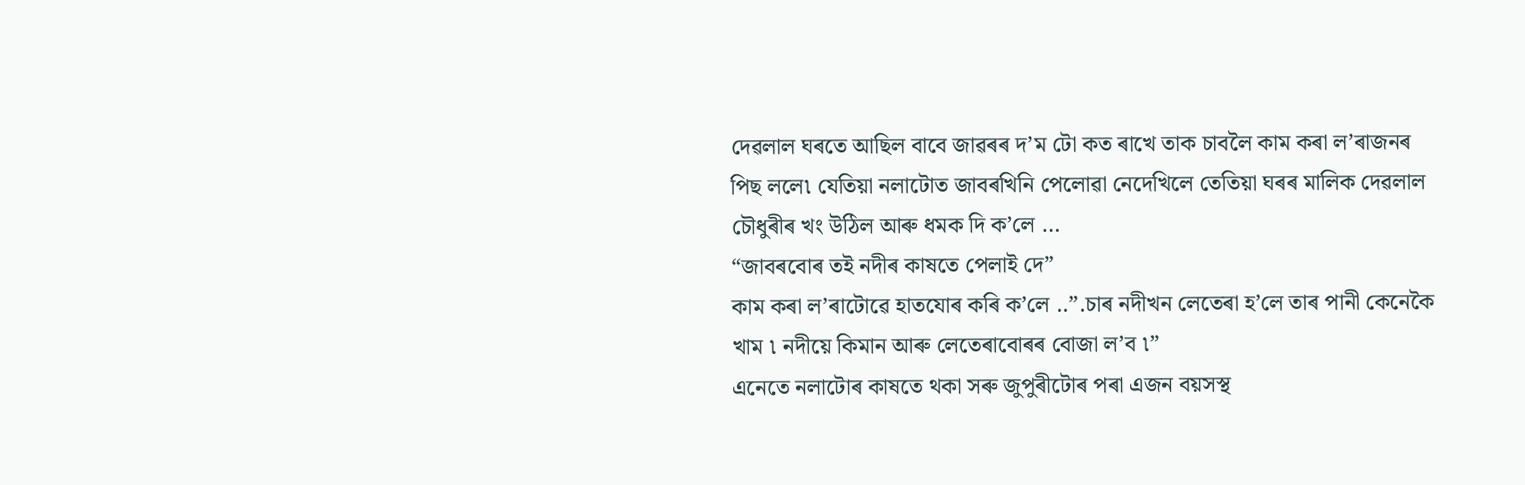দেৱলাল ঘৰতে আছিল বাবে জাৱৰৰ দ’ম টো কত ৰাখে তাক চাবলৈ কাম কৰা ল’ৰাজনৰ পিছ ললে৷ যেতিয়া নলাটোত জাবৰখিনি পেলোৱা নেদেখিলে তেতিয়া ঘৰৰ মালিক দেৱলাল চৌধুৰীৰ খং উঠিল আৰু ধমক দি ক’লে …
“জাবৰবোৰ তই নদীৰ কাষতে পেলাই দে”
কাম কৰা ল’ৰাটোৱে হাতযোৰ কৰি ক’লে ..”.চাৰ নদীখন লেতেৰা হ’লে তাৰ পানী কেনেকৈ খাম ৷ নদীয়ে কিমান আৰু লেতেৰাবোৰৰ বোজা ল’ব ৷”
এনেতে নলাটোৰ কাষতে থকা সৰু জুপুৰীটোৰ পৰা এজন বয়সস্থ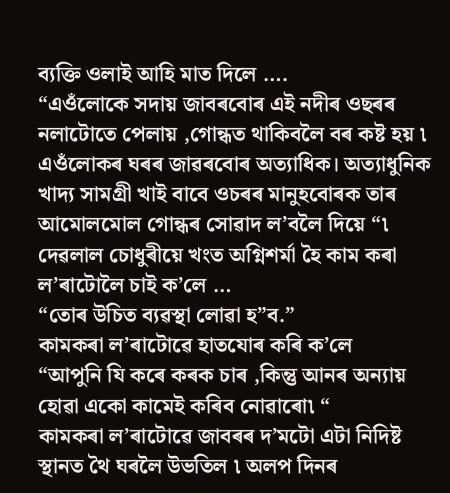ব্যক্তি ওলাই আহি মাত দিলে ….
“এওঁলোকে সদায় জাবৰবোৰ এই নদীৰ ওছৰৰ নলাটোতে পেলায় ,গোন্ধত থাকিবলৈ বৰ কষ্ট হয় ৷ এওঁলোকৰ ঘৰৰ জাৱৰবোৰ অত্যাধিক। অত্যাধুনিক খাদ্য সামগ্রী খাই বাবে ওচৰৰ মানুহবোৰক তাৰ আমোলমোল গোন্ধৰ সোৱাদ ল’বলৈ দিয়ে “৷
দেৱলাল চোধুৰীয়ে খংত অগ্নিশর্মা হৈ কাম কৰা ল’ৰাটোলৈ চাই ক’লে …
“তোৰ উচিত ব্যৱস্থা লোৱা হ”ব.”
কামকৰা ল’ৰাটোৱে হাতযোৰ কৰি ক’লে
“আপুনি যি কৰে কৰক চাৰ ,কিন্তু আনৰ অন্যায় হোৱা একো কামেই কৰিব নোৱাৰো৷ “
কামকৰা ল’ৰাটোৱে জাবৰৰ দ’মটো এটা নিদিষ্ট স্থানত থৈ ঘৰলৈ উভতিল ৷ অলপ দিনৰ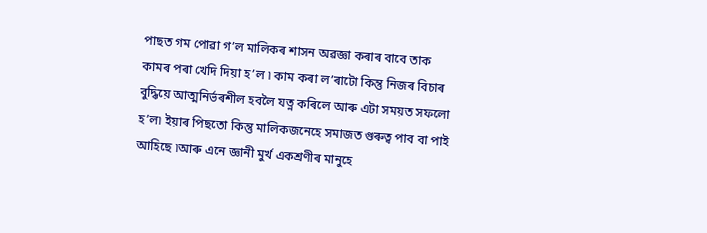পাছত গম পোৱা গ’ল মালিকৰ শাসন অৱজ্ঞা কৰাৰ বাবে তাক কামৰ পৰা খেদি দিয়া হ’ল ৷ কাম কৰা ল’ৰাটো কিন্তু নিজৰ বিচাৰ বুদ্ধিয়ে আত্মনির্ভৰশীল হবলৈ যত্ন কৰিলে আৰু এটা সময়ত সফলো হ’ল৷ ইয়াৰ পিছতো কিন্তু মালিকজনেহে সমাজত গুৰুত্ব পাব বা পাই আহিছে ৷আৰু এনে জ্ঞানী মুর্খ একশ্রণীৰ মানুহে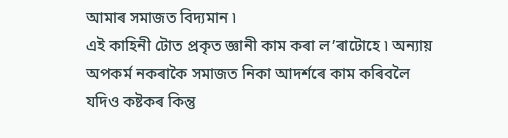আমাৰ সমাজত বিদ্যমান ৷
এই কাহিনী টোত প্রকৃত জ্ঞানী কাম কৰা ল’ৰাটোহে ৷ অন্যায় অপকর্ম নকৰাকৈ সমাজত নিকা আদর্শৰে কাম কৰিবলৈ যদিও কষ্টকৰ কিন্তু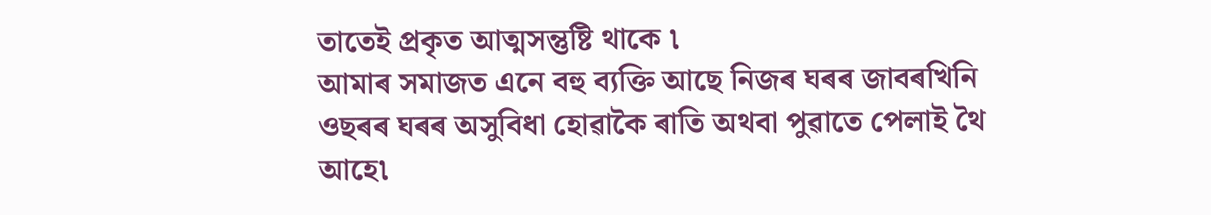তাতেই প্রকৃত আত্মসন্তুষ্টি থাকে ৷
আমাৰ সমাজত এনে বহু ব্যক্তি আছে নিজৰ ঘৰৰ জাবৰখিনি ওছৰৰ ঘৰৰ অসুবিধা হোৱাকৈ ৰাতি অথবা পুৱাতে পেলাই থৈ আহে৷